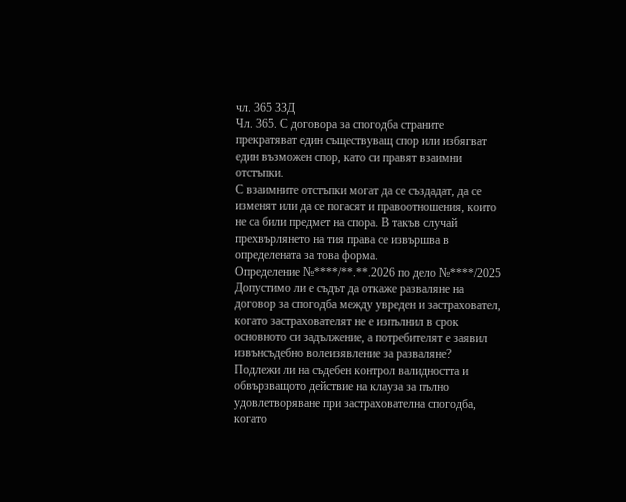чл. 365 ЗЗД
Чл. 365. С договора за спогодба страните прекратяват един съществуващ спор или избягват един възможен спор, като си правят взаимни отстъпки.
С взаимните отстъпки могат да се създадат, да се изменят или да се погасят и правоотношения, които не са били предмет на спора. В такъв случай прехвърлянето на тия права се извършва в определената за това форма.
Определение №****/**.**.2026 по дело №****/2025
Допустимо ли е съдът да откаже разваляне на договор за спогодба между увреден и застраховател, когато застрахователят не е изпълнил в срок основното си задължение, а потребителят е заявил извънсъдебно волеизявление за разваляне?
Подлежи ли на съдебен контрол валидността и обвързващото действие на клауза за пълно удовлетворяване при застрахователна спогодба, когато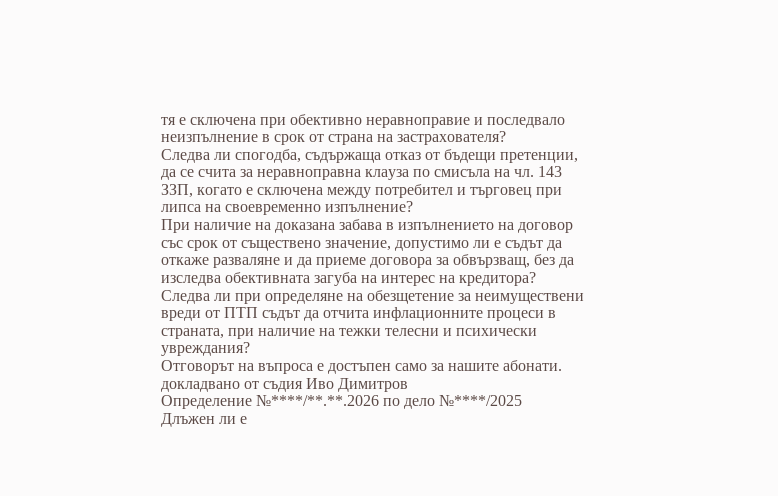тя е сключена при обективно неравноправие и последвало неизпълнение в срок от страна на застрахователя?
Следва ли спогодба, съдържаща отказ от бъдещи претенции, да се счита за неравноправна клауза по смисъла на чл. 143 ЗЗП, когато е сключена между потребител и търговец при липса на своевременно изпълнение?
При наличие на доказана забава в изпълнението на договор със срок от съществено значение, допустимо ли е съдът да откаже разваляне и да приеме договора за обвързващ, без да изследва обективната загуба на интерес на кредитора?
Следва ли при определяне на обезщетение за неимуществени вреди от ПТП съдът да отчита инфлационните процеси в страната, при наличие на тежки телесни и психически увреждания?
Отговорът на въпроса е достъпен само за нашите абонати.
докладвано от съдия Иво Димитров
Определение №****/**.**.2026 по дело №****/2025
Длъжен ли е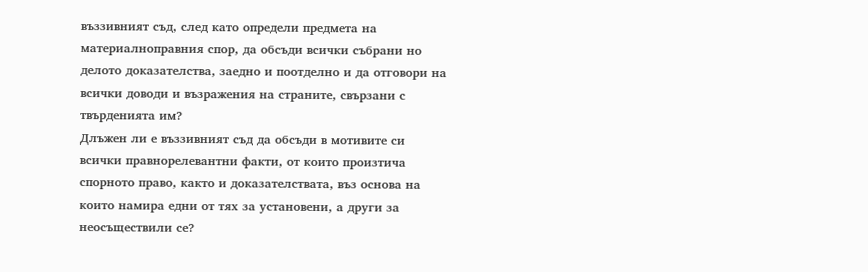въззивният съд, след като определи предмета на материалноправния спор, да обсъди всички събрани но делото доказателства, заедно и поотделно и да отговори на всички доводи и възражения на страните, свързани с твърденията им?
Длъжен ли е въззивният съд да обсъди в мотивите си всички правнорелевантни факти, от които произтича спорното право, както и доказателствата, въз основа на които намира едни от тях за установени, а други за неосъществили се?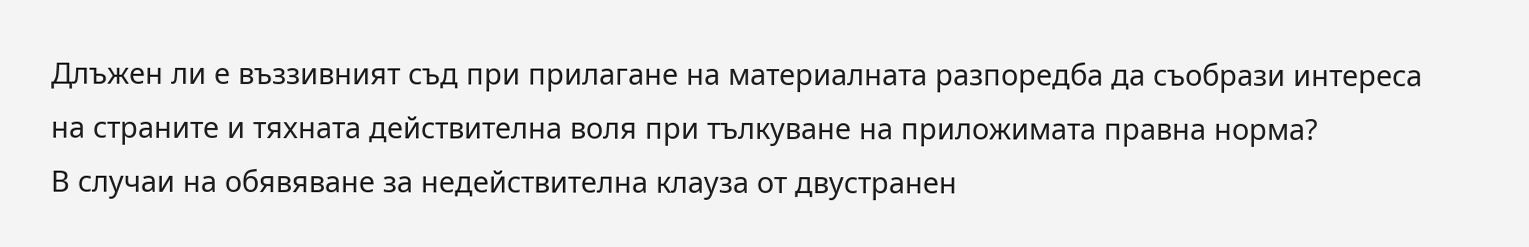Длъжен ли е въззивният съд при прилагане на материалната разпоредба да съобрази интереса на страните и тяхната действителна воля при тълкуване на приложимата правна норма?
В случаи на обявяване за недействителна клауза от двустранен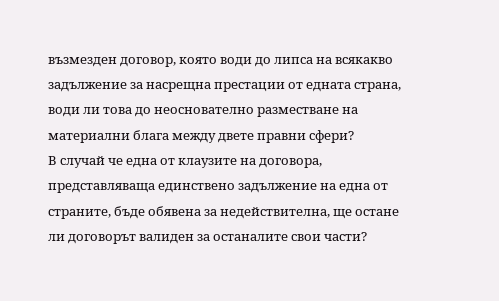възмезден договор, която води до липса на всякакво задължение за насрещна престации от едната страна, води ли това до неоснователно разместване на материални блага между двете правни сфери?
В случай че една от клаузите на договора, представляваща единствено задължение на една от страните, бъде обявена за недействителна, ще остане ли договорът валиден за останалите свои части?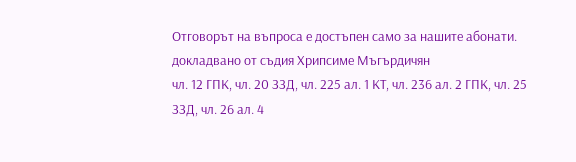Отговорът на въпроса е достъпен само за нашите абонати.
докладвано от съдия Хрипсиме Мъгърдичян
чл. 12 ГПК, чл. 20 ЗЗД, чл. 225 ал. 1 КТ, чл. 236 ал. 2 ГПК, чл. 25 ЗЗД, чл. 26 ал. 4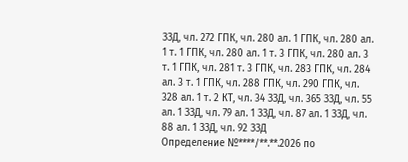ЗЗД, чл. 272 ГПК, чл. 280 ал. 1 ГПК, чл. 280 ал. 1 т. 1 ГПК, чл. 280 ал. 1 т. 3 ГПК, чл. 280 ал. 3 т. 1 ГПК, чл. 281 т. 3 ГПК, чл. 283 ГПК, чл. 284 ал. 3 т. 1 ГПК, чл. 288 ГПК, чл. 290 ГПК, чл. 328 ал. 1 т. 2 КТ, чл. 34 ЗЗД, чл. 365 ЗЗД, чл. 55 ал. 1 ЗЗД, чл. 79 ал. 1 ЗЗД, чл. 87 ал. 1 ЗЗД, чл. 88 ал. 1 ЗЗД, чл. 92 ЗЗД
Определение №****/**.**.2026 по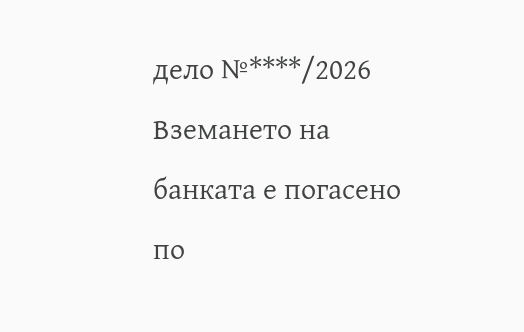дело №****/2026
Вземането на банката е погасено по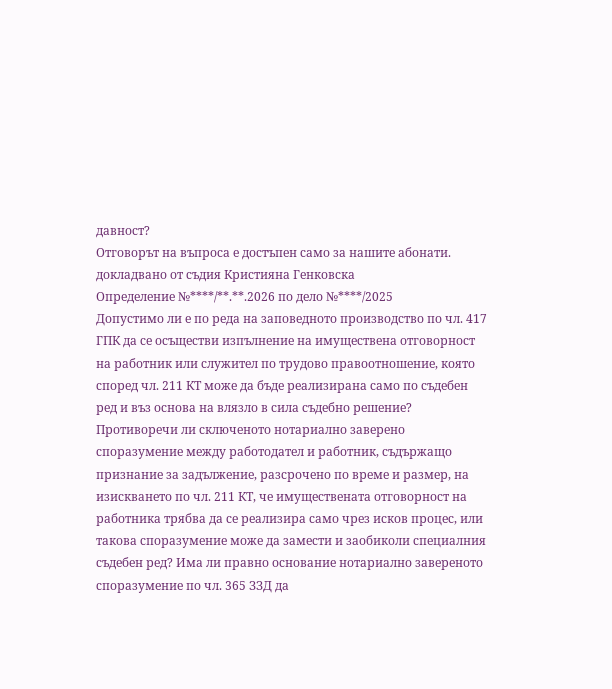давност?
Отговорът на въпроса е достъпен само за нашите абонати.
докладвано от съдия Кристияна Генковска
Определение №****/**.**.2026 по дело №****/2025
Допустимо ли е по реда на заповедното производство по чл. 417 ГПК да се осъществи изпълнение на имуществена отговорност на работник или служител по трудово правоотношение, която според чл. 211 КТ може да бъде реализирана само по съдебен ред и въз основа на влязло в сила съдебно решение? Противоречи ли сключеното нотариално заверено споразумение между работодател и работник, съдържащо признание за задължение, разсрочено по време и размер, на изискването по чл. 211 КТ, че имуществената отговорност на работника трябва да се реализира само чрез исков процес, или такова споразумение може да замести и заобиколи специалния съдебен ред? Има ли правно основание нотариално завереното споразумение по чл. 365 ЗЗД да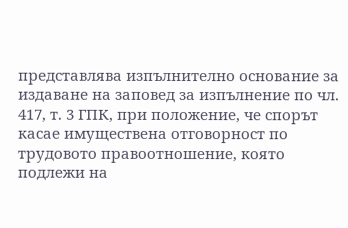представлява изпълнително основание за издаване на заповед за изпълнение по чл. 417, т. 3 ГПК, при положение, че спорът касае имуществена отговорност по трудовото правоотношение, която подлежи на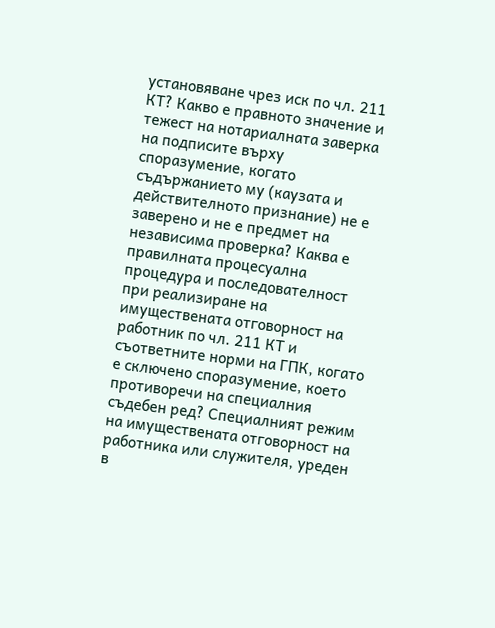установяване чрез иск по чл. 211 КТ? Какво е правното значение и тежест на нотариалната заверка на подписите върху споразумение, когато съдържанието му (каузата и действителното признание) не е заверено и не е предмет на независима проверка? Каква е правилната процесуална процедура и последователност при реализиране на имуществената отговорност на работник по чл. 211 КТ и съответните норми на ГПК, когато е сключено споразумение, което противоречи на специалния съдебен ред? Специалният режим на имуществената отговорност на работника или служителя, уреден в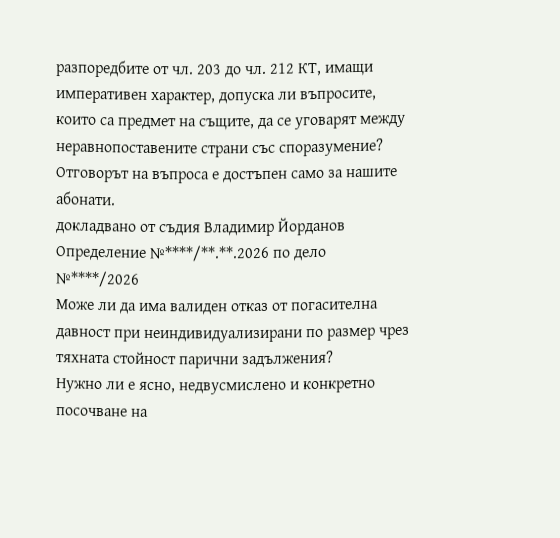разпоредбите от чл. 203 до чл. 212 КТ, имащи императивен характер, допуска ли въпросите, които са предмет на същите, да се уговарят между неравнопоставените страни със споразумение?
Отговорът на въпроса е достъпен само за нашите абонати.
докладвано от съдия Владимир Йорданов
Определение №****/**.**.2026 по дело №****/2026
Може ли да има валиден отказ от погасителна давност при неиндивидуализирани по размер чрез тяхната стойност парични задължения?
Нужно ли е ясно, недвусмислено и конкретно посочване на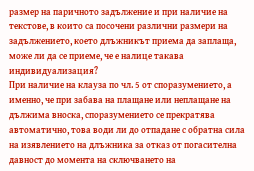размер на паричното задължение и при наличие на текстове, в които са посочени различни размери на задължението, което длъжникът приема да заплаща, може ли да се приеме, че е налице такава индивидуализация?
При наличие на клауза по чл. 5 от споразумението, а именно, че при забава на плащане или неплащане на дължима вноска, споразумението се прекратява автоматично, това води ли до отпадане с обратна сила на изявлението на длъжника за отказ от погасителна давност до момента на сключването на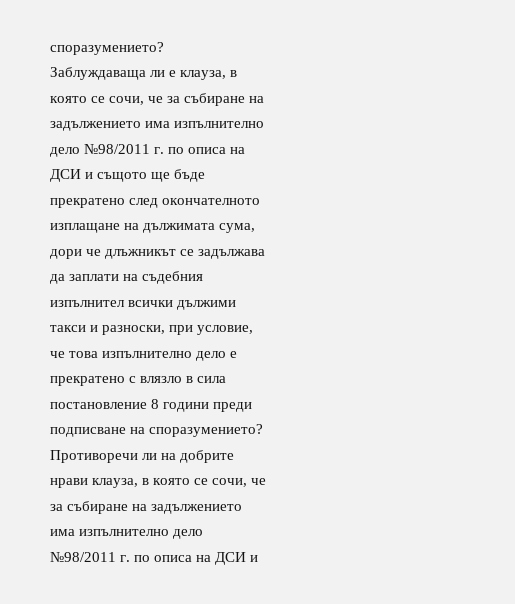споразумението?
Заблуждаваща ли е клауза, в която се сочи, че за събиране на задължението има изпълнително дело №98/2011 г. по описа на ДСИ и същото ще бъде прекратено след окончателното изплащане на дължимата сума, дори че длъжникът се задължава да заплати на съдебния изпълнител всички дължими такси и разноски, при условие, че това изпълнително дело е прекратено с влязло в сила постановление 8 години преди подписване на споразумението?
Противоречи ли на добрите нрави клауза, в която се сочи, че за събиране на задължението има изпълнително дело №98/2011 г. по описа на ДСИ и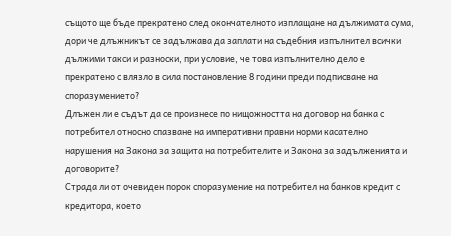същото ще бъде прекратено след окончателното изплащане на дължимата сума, дори че длъжникът се задължава да заплати на съдебния изпълнител всички дължими такси и разноски, при условие, че това изпълнително дело е прекратено с влязло в сила постановление 8 години преди подписване на споразумението?
Длъжен ли е съдът да се произнесе по нищожността на договор на банка с потребител относно спазване на императивни правни норми касателно нарушения на Закона за защита на потребителите и Закона за задълженията и договорите?
Страда ли от очевиден порок споразумение на потребител на банков кредит с кредитора, което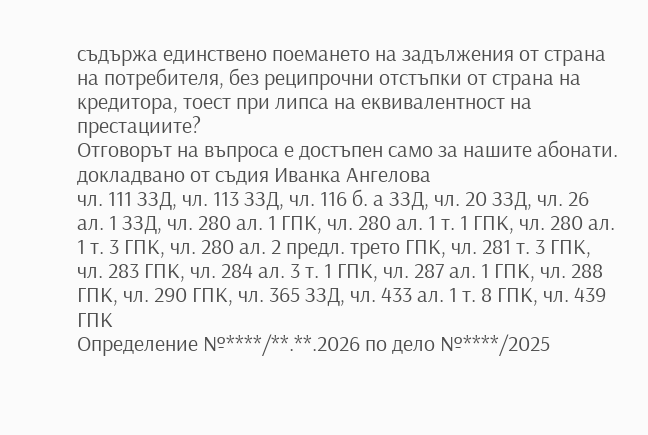съдържа единствено поемането на задължения от страна на потребителя, без реципрочни отстъпки от страна на кредитора, тоест при липса на еквивалентност на престациите?
Отговорът на въпроса е достъпен само за нашите абонати.
докладвано от съдия Иванка Ангелова
чл. 111 ЗЗД, чл. 113 ЗЗД, чл. 116 б. а ЗЗД, чл. 20 ЗЗД, чл. 26 ал. 1 ЗЗД, чл. 280 ал. 1 ГПК, чл. 280 ал. 1 т. 1 ГПК, чл. 280 ал. 1 т. 3 ГПК, чл. 280 ал. 2 предл. трето ГПК, чл. 281 т. 3 ГПК, чл. 283 ГПК, чл. 284 ал. 3 т. 1 ГПК, чл. 287 ал. 1 ГПК, чл. 288 ГПК, чл. 290 ГПК, чл. 365 ЗЗД, чл. 433 ал. 1 т. 8 ГПК, чл. 439 ГПК
Определение №****/**.**.2026 по дело №****/2025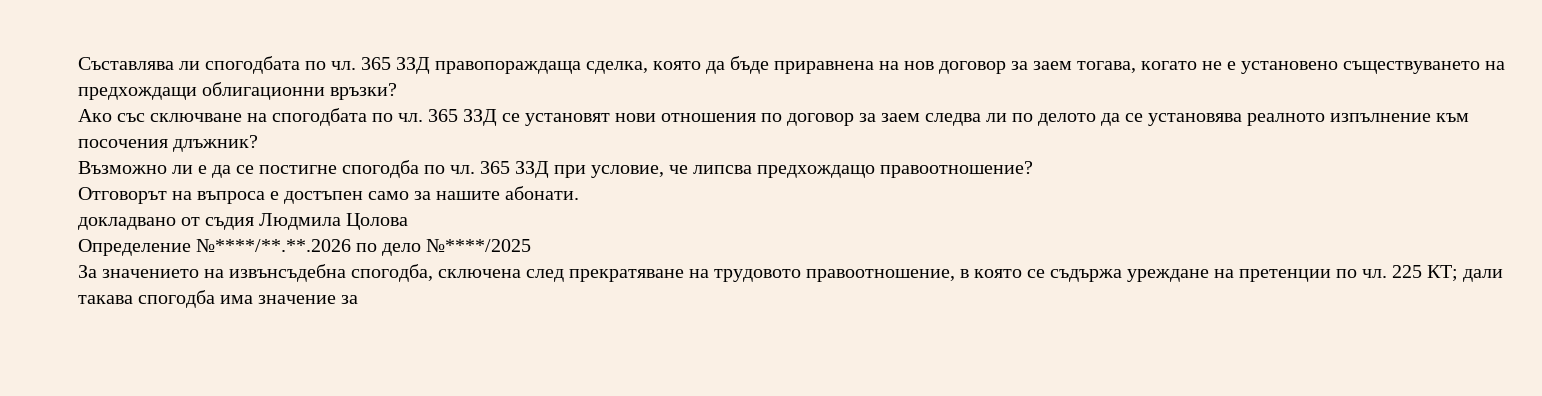Съставлява ли спогодбата по чл. 365 ЗЗД правопораждаща сделка, която да бъде приравнена на нов договор за заем тогава, когато не е установено съществуването на предхождащи облигационни връзки?
Ако със сключване на спогодбата по чл. 365 ЗЗД се установят нови отношения по договор за заем следва ли по делото да се установява реалното изпълнение към посочения длъжник?
Възможно ли е да се постигне спогодба по чл. 365 ЗЗД при условие, че липсва предхождащо правоотношение?
Отговорът на въпроса е достъпен само за нашите абонати.
докладвано от съдия Людмила Цолова
Определение №****/**.**.2026 по дело №****/2025
За значението на извънсъдебна спогодба, сключена след прекратяване на трудовото правоотношение, в която се съдържа уреждане на претенции по чл. 225 КТ; дали такава спогодба има значение за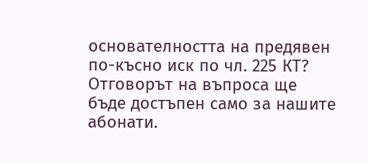основателността на предявен по-късно иск по чл. 225 КТ?
Отговорът на въпроса ще бъде достъпен само за нашите абонати.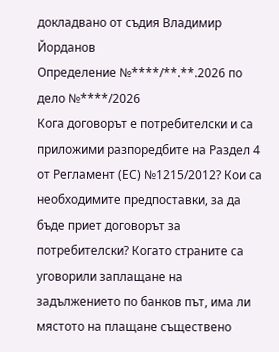докладвано от съдия Владимир Йорданов
Определение №****/**.**.2026 по дело №****/2026
Кога договорът е потребителски и са приложими разпоредбите на Раздел 4 от Регламент (ЕС) №1215/2012? Кои са необходимите предпоставки, за да бъде приет договорът за потребителски? Когато страните са уговорили заплащане на задължението по банков път, има ли мястото на плащане съществено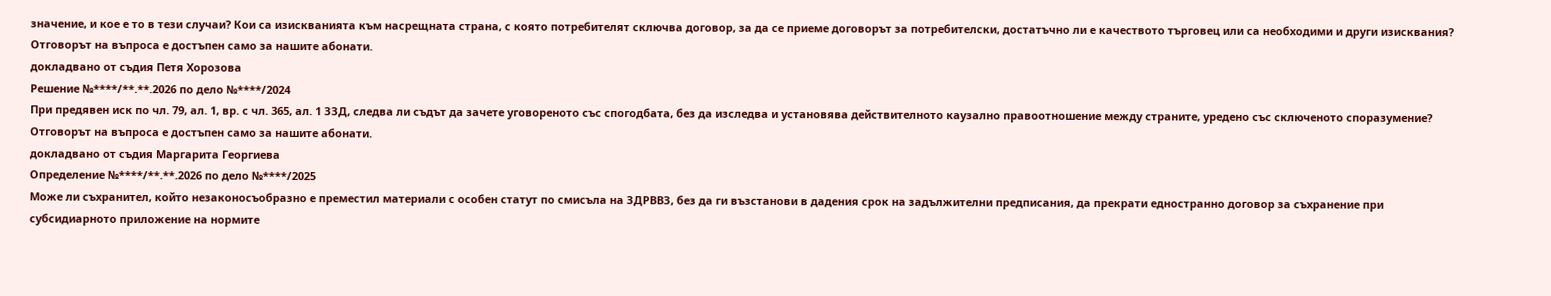значение, и кое е то в тези случаи? Кои са изискванията към насрещната страна, с която потребителят сключва договор, за да се приеме договорът за потребителски, достатъчно ли е качеството търговец или са необходими и други изисквания?
Отговорът на въпроса е достъпен само за нашите абонати.
докладвано от съдия Петя Хорозова
Решение №****/**.**.2026 по дело №****/2024
При предявен иск по чл. 79, ал. 1, вр. с чл. 365, ал. 1 ЗЗД, следва ли съдът да зачете уговореното със спогодбата, без да изследва и установява действителното каузално правоотношение между страните, уредено със сключеното споразумение?
Отговорът на въпроса е достъпен само за нашите абонати.
докладвано от съдия Маргарита Георгиева
Определение №****/**.**.2026 по дело №****/2025
Може ли съхранител, който незаконосъобразно е преместил материали с особен статут по смисъла на ЗДРВВЗ, без да ги възстанови в дадения срок на задължителни предписания, да прекрати едностранно договор за съхранение при субсидиарното приложение на нормите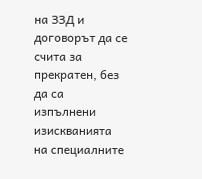на ЗЗД и договорът да се счита за прекратен, без да са изпълнени изискванията на специалните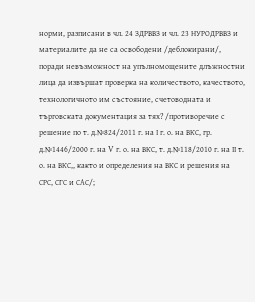норми, разписани в чл. 24 ЗДРВВЗ и чл. 23 НУРОДРВВЗ и материалите да не са освободени /деблокирани/, поради невъзможност на упълномощените длъжностни лица да извършат проверка на количеството, качеството, технологичното им състояние, счетоводната и търговската документация за тях? /противоречие с решение по т. д.№824/2011 г. на І г. о. на ВКС, гр. д.№1446/2000 г. на V г. о. на ВКС, т. д.№118/2010 г. на ІІ т. о. на ВКС,, както и определения на ВКС и решения на СРС, СГС и САС/;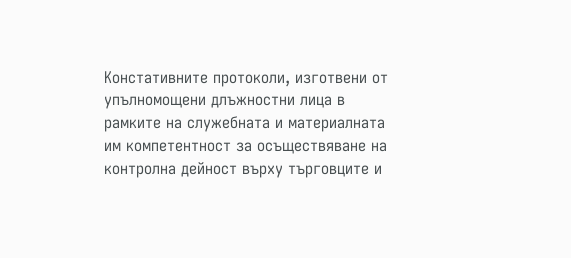Констативните протоколи, изготвени от упълномощени длъжностни лица в рамките на служебната и материалната им компетентност за осъществяване на контролна дейност върху търговците и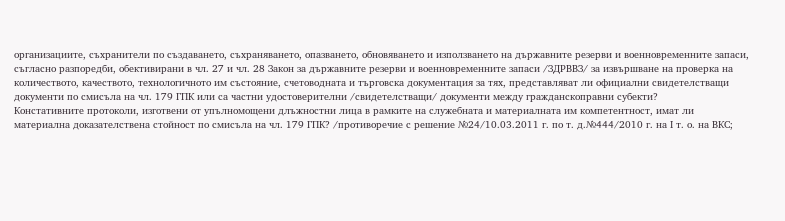организациите, съхранители по създаването, съхраняването, опазването, обновяването и използването на държавните резерви и военновременните запаси, съгласно разпоредби, обективирани в чл. 27 и чл. 28 Закон за държавните резерви и военновременните запаси /ЗДРВВЗ/ за извършване на проверка на количеството, качеството, технологичното им състояние, счетоводната и търговска документация за тях, представляват ли официални свидетелстващи документи по смисъла на чл. 179 ГПК или са частни удостоверителни /свидетелстващи/ документи между гражданскоправни субекти?
Констативните протоколи, изготвени от упълномощени длъжностни лица в рамките на служебната и материалната им компетентност, имат ли материална доказателствена стойност по смисъла на чл. 179 ГПК? /противоречие с решение №24/10.03.2011 г. по т. д.№444/2010 г. на І т. о. на ВКС;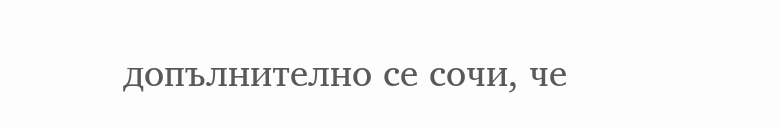допълнително се сочи, че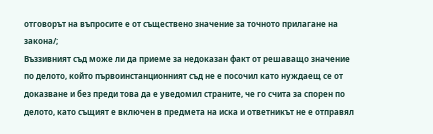отговорът на въпросите е от съществено значение за точното прилагане на закона/;
Въззивният съд може ли да приеме за недоказан факт от решаващо значение по делото, който първоинстанционният съд не е посочил като нуждаещ се от доказване и без преди това да е уведомил страните, че го счита за спорен по делото, като същият е включен в предмета на иска и ответникът не е отправял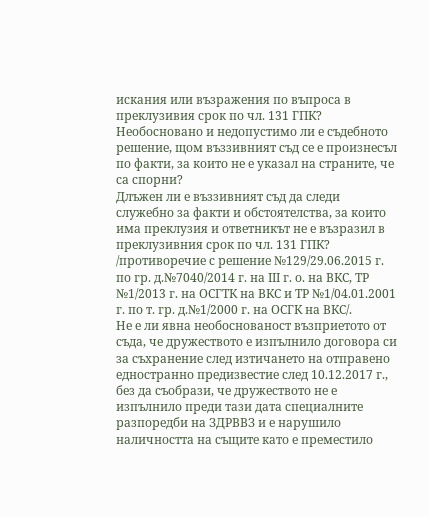искания или възражения по въпроса в преклузивия срок по чл. 131 ГПК?
Необосновано и недопустимо ли е съдебното решение, щом въззивният съд се е произнесъл по факти, за които не е указал на страните, че са спорни?
Длъжен ли е въззивният съд да следи служебно за факти и обстоятелства, за които има преклузия и ответникът не е възразил в преклузивния срок по чл. 131 ГПК? /противоречие с решение №129/29.06.2015 г. по гр. д.№7040/2014 г. на ІІІ г. о. на ВКС, ТР №1/2013 г. на ОСГТК на ВКС и ТР №1/04.01.2001 г. по т. гр. д.№1/2000 г. на ОСГК на ВКС/.
Не е ли явна необоснованост възприетото от съда, че дружеството е изпълнило договора си за съхранение след изтичането на отправено едностранно предизвестие след 10.12.2017 г., без да съобрази, че дружеството не е изпълнило преди тази дата специалните разпоредби на ЗДРВВЗ и е нарушило наличността на същите като е преместило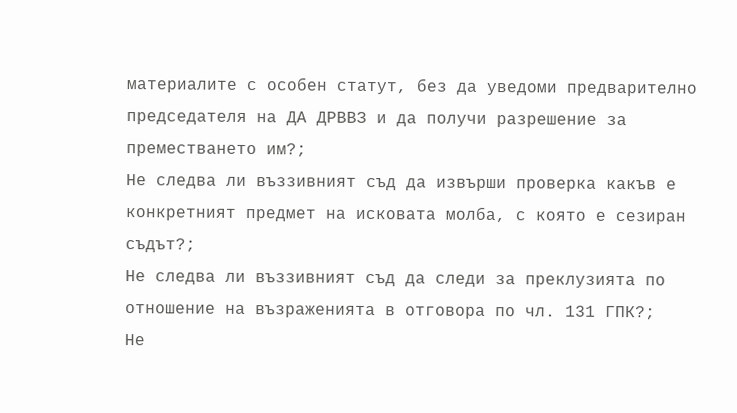материалите с особен статут, без да уведоми предварително председателя на ДА ДРВВЗ и да получи разрешение за преместването им?;
Не следва ли въззивният съд да извърши проверка какъв е конкретният предмет на исковата молба, с която е сезиран съдът?;
Не следва ли въззивният съд да следи за преклузията по отношение на възраженията в отговора по чл. 131 ГПК?;
Не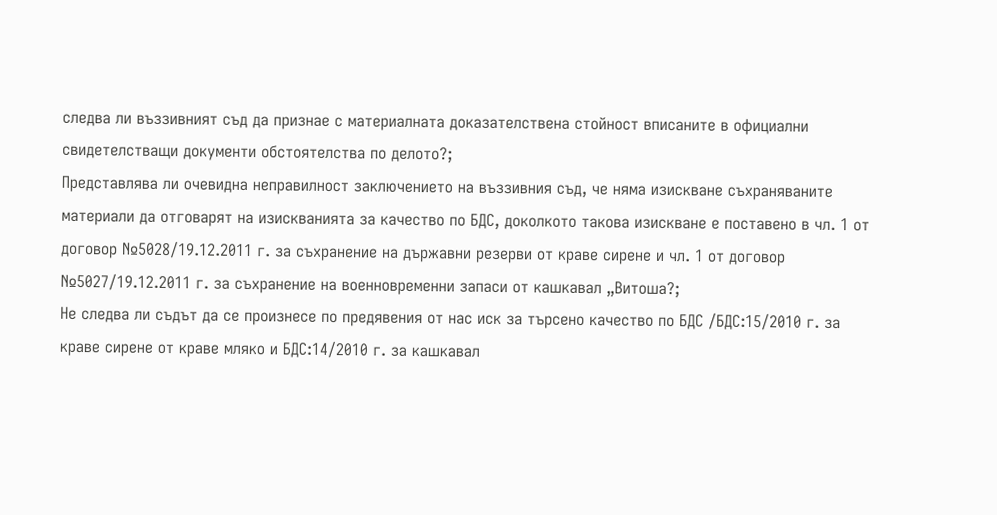следва ли въззивният съд да признае с материалната доказателствена стойност вписаните в официални свидетелстващи документи обстоятелства по делото?;
Представлява ли очевидна неправилност заключението на въззивния съд, че няма изискване съхраняваните материали да отговарят на изискванията за качество по БДС, доколкото такова изискване е поставено в чл. 1 от договор №5028/19.12.2011 г. за съхранение на държавни резерви от краве сирене и чл. 1 от договор №5027/19.12.2011 г. за съхранение на военновременни запаси от кашкавал „Витоша?;
Не следва ли съдът да се произнесе по предявения от нас иск за търсено качество по БДС /БДС:15/2010 г. за краве сирене от краве мляко и БДС:14/2010 г. за кашкавал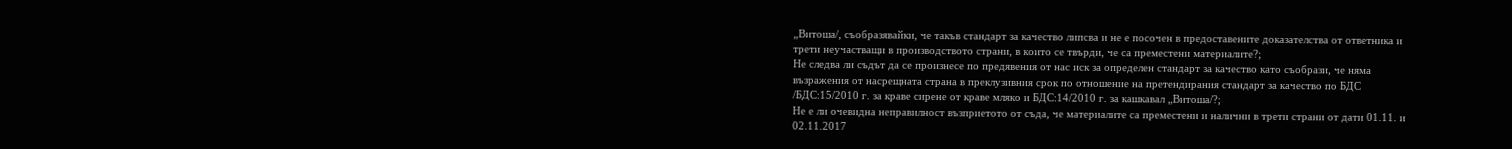„Витоша/, съобразявайки, че такъв стандарт за качество липсва и не е посочен в предоставените доказателства от ответника и трети неучастващи в производството страни, в които се твърди, че са преместени материалите?;
Не следва ли съдът да се произнесе по предявения от нас иск за определен стандарт за качество като съобрази, че няма възражения от насрещната страна в преклузивния срок по отношение на претендирания стандарт за качество по БДС /БДС:15/2010 г. за краве сирене от краве мляко и БДС:14/2010 г. за кашкавал „Витоша/?;
Не е ли очевидна неправилност възприетото от съда, че материалите са преместени и налични в трети страни от дати 01.11. и 02.11.2017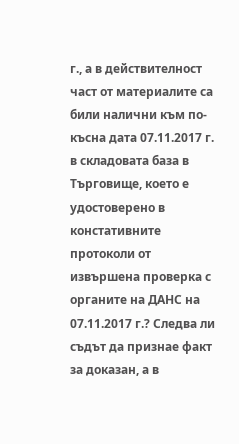г., а в действителност част от материалите са били налични към по-късна дата 07.11.2017 г. в складовата база в Търговище, което е удостоверено в констативните протоколи от извършена проверка с органите на ДАНС на 07.11.2017 г.? Следва ли съдът да признае факт за доказан, а в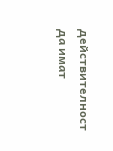действителност да имат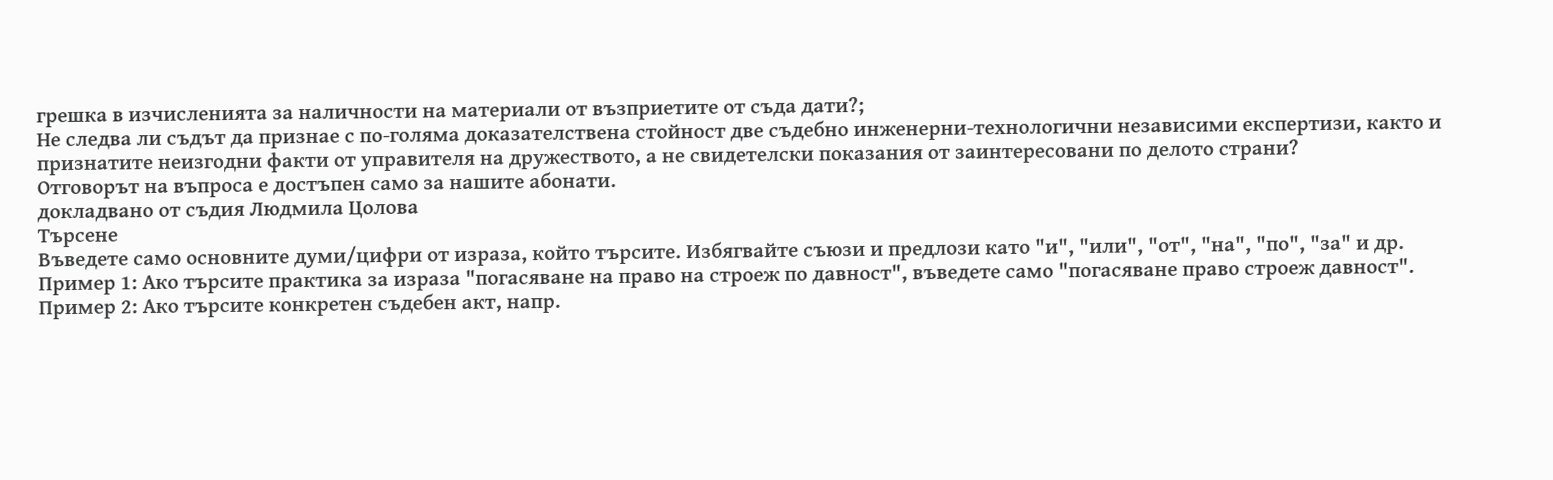грешка в изчисленията за наличности на материали от възприетите от съда дати?;
Не следва ли съдът да признае с по-голяма доказателствена стойност две съдебно инженерни-технологични независими експертизи, както и признатите неизгодни факти от управителя на дружеството, а не свидетелски показания от заинтересовани по делото страни?
Отговорът на въпроса е достъпен само за нашите абонати.
докладвано от съдия Людмила Цолова
Търсене
Въведете само основните думи/цифри от израза, който търсите. Избягвайте съюзи и предлози като "и", "или", "от", "на", "по", "за" и др.
Пример 1: Ако търсите практика за израза "погасяване на право на строеж по давност", въведете само "погасяване право строеж давност".
Пример 2: Ако търсите конкретен съдебен акт, напр.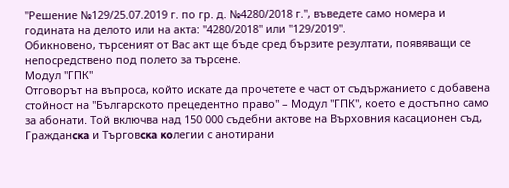"Решение №129/25.07.2019 г. по гр. д. №4280/2018 г.", въведете само номера и годината на делото или на акта: "4280/2018" или "129/2019".
Обикновено, търсеният от Вас акт ще бъде сред бързите резултати, появяващи се непосредствено под полето за търсене.
Модул "ГПК"
Отговорът на въпроса, който искате да прочетете е част от съдържанието с добавена стойност на "Българското прецедентно право" – Модул "ГПК", което е достъпно само за абонати. Той включва над 150 000 съдебни актове на Върховния касационен съд, Гpaждaнcĸa и Tъpгoвcĸa ĸoлeгии с анотирани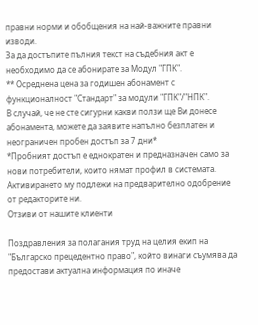правни норми и обобщения на най-важните правни изводи.
За да достъпите пълния текст на съдебния акт е необходимо да се абонирате за Модул "ГПК".
** Осреднена цена за годишен абонамент с функционалност "Стандарт" за модули "ГПК"/"НПК".
В случай, че не сте сигурни какви ползи ще Ви донесе абонамента, можете да заявите напълно безплатен и неограничен пробен достъп за 7 дни*
*Пробният достъп е еднократен и предназначен само за нови потребители, които нямат профил в системата. Активирането му подлежи на предварително одобрение от редакторите ни.
Отзиви от нашите клиенти

Поздравления за полагания труд на целия екип на "Българско прецедентно право", който винаги съумява да предостави актуална информация по иначе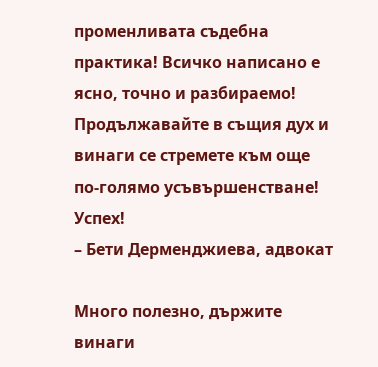променливата съдебна практика! Всичко написано е ясно, точно и разбираемо!
Продължавайте в същия дух и винаги се стремете към още по-голямо усъвършенстване!
Успех!
– Бети Дерменджиева, адвокат

Много полезно, държите винаги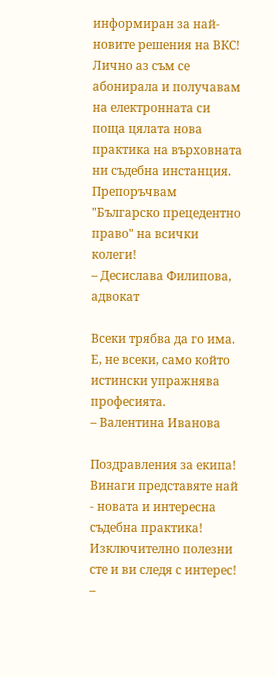информиран за най-новите решения на ВКС! Лично аз съм се абонирала и получавам на електронната си поща цялата нова практика на върховната ни съдебна инстанция. Препоръчвам "Българско прецедентно право" на всички колеги!
– Десислава Филипова, адвокат

Всеки трябва да го има. Е, не всеки, само който истински упражнява професията.
– Валентина Иванова

Поздравления за екипа! Винаги представяте най - новата и интересна съдебна практика! Изключително полезни сте и ви следя с интерес!
–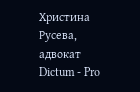Христина Русева, адвокат
Dictum - Pro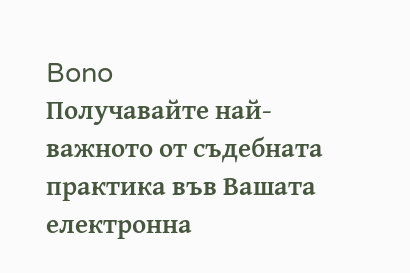Bono
Получавайте най-важното от съдебната практика във Вашата електронна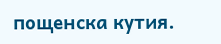пощенска кутия.